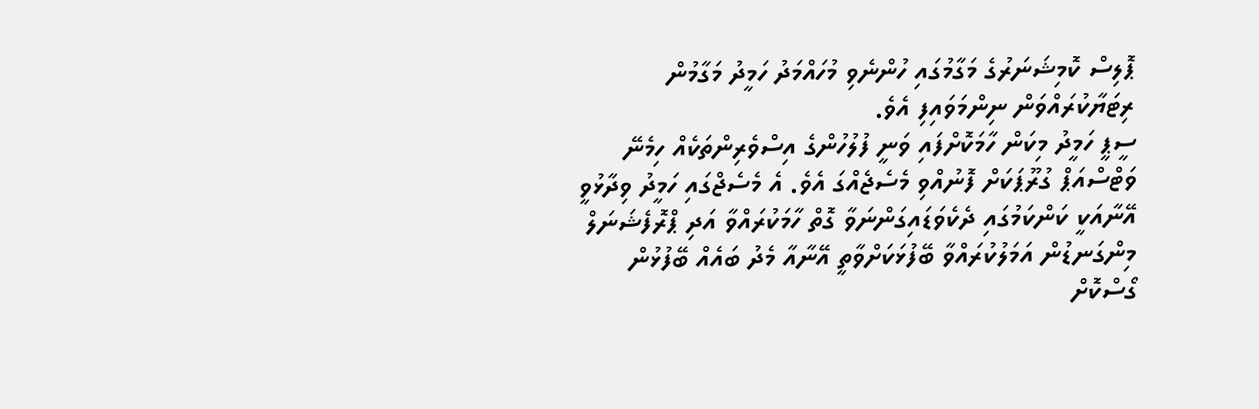ޕޮލިސް ކޮމިޝަނަރުގެ މަގާމުގައި ހުންނެވި މުހައްމަދު ހަމީދު މަގާމުން ރިޓަޔާކުރައްވަން ނިންމަވައިފި އެވެ.
ސީޕީ ހަމީދު މިކަން ހާމަކޮށްފައި ވަނީ ފުލުހުންގެ އިސްވެރިންތަކެއް ހިމެނޭ ވަޓްސްއަޕް ގުރޫޕަކަށް ފޮނުއްވި މެސެޖެއްގަ އެވެ. އެ މެސެޖްގައި ހަމީދު ވިދާޅުވީ އޭނާއަކީ ކަންކަމުގައި ދެކެވަޑައިގަންނަވާ ގޮތް ހާމަކުރައްވާ އަދި ޕްރޮފެޝަނަލް މިންގަނޑުން އަމަލުކުރައްވާ ބޭފުޅަކަށްވާތީ އޭނާއާ މެދު ބައެއް ބޭފުޅުން ގޯސްކޮށް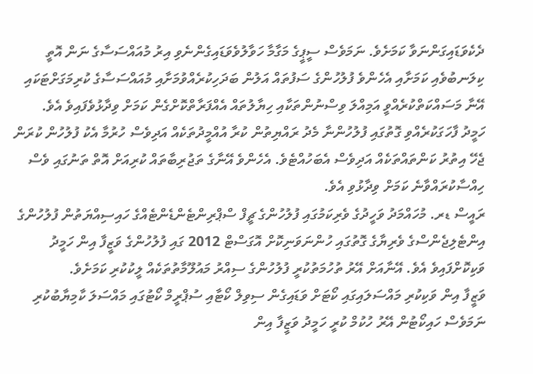ދެކެވަޑައިގަންނަވާ ކަމަށެވެ. ނަމަވެސް ސީޕީގެ މަގާމާ ހަވާލުވެވަޑައިގެންނެވި އިރު މުއައްސަސާގެ ނަން އޮތީ ކިލަނބުވެއި ކަމަށާއި އެހެންވެ ފުލުހުންގެ ސަފުތައް އަލުން ބަދަހިކުރެއްވުމަށާއި މުއައްސަސާގެ ކުރިމަގަށްޓަކައި އޭނާ މަސައްކަތްކުރެއްވީ އަމިއްލަ ވިސްނުންތަކާއި ހިޔާލުތައް އެއްފަރާތްކޮށްގެން ކަމަށް ވިދާޅުވެފައިވެ އެވެ.
ހަމީދު ފާހަގަކުރެއްވި ގޮތުގައި ފުލުހުންނާ މެދު ރައްޔިތުން ކުރާ އުއްމީދުތަކެއް އަދިވެސް ހުރުމާ އެކު ފުލުހުން ކުރަން ޖެހޭ އިތުރު ކަންތައްތަކެއް އަދިވެސް އެބަހުއްޓެވެ. އެހެންވެ އޭނާގެ ތަޖުރިބާތައް ކުރިއަށް އޮތް ތަނުގައި ވެސް ހިއްސާކުރައްވާނެ ކަމަށް ވިދާޅުވި އެވެ.
ރައީސް ޑރ. މުހައްމަދު ވަހީދުގެ ވެރިކަމުގައި ފުލުހުންގެ ޗީފް ސްޕްރިންޓެންޑެންޓެއްގެ ހައިސިއްޔަތުން ފުލުހުންގެ އިންޓެލިޖެންސްގެ ވެރިޔާގެ ގޮތުގައި ހުންނަވަނިކޮށް އޮގަސްޓް 2012 ގައި ފުލުހުންގެ ވަޒީފާ އިން ހަމީދު ވަކިކޮށްފައިވެ އެވެ. އޭނާއަށް އޭރު ތުހުމަތުކުރީ ފުލުހުންގެ ސިއްރު މައުލޫމާތުތަކެއް ލީކުކުރި ކަމަށެވެ.
ވަޒީފާ އިން ވަކިކުރި މައްސަލައިގައި ކޯޓަށް ވަޑައިގެން ސިވިލް ކޯޓާއި ސުޕްރީމް ކޯޓުގައި މައްސަލަ ކާމިޔާބުކުރި ނަމަވެސް ހައިކޯޓުން އޭރު ހުކުމް ކުރީ ހަމީދު ވަޒީފާ އިން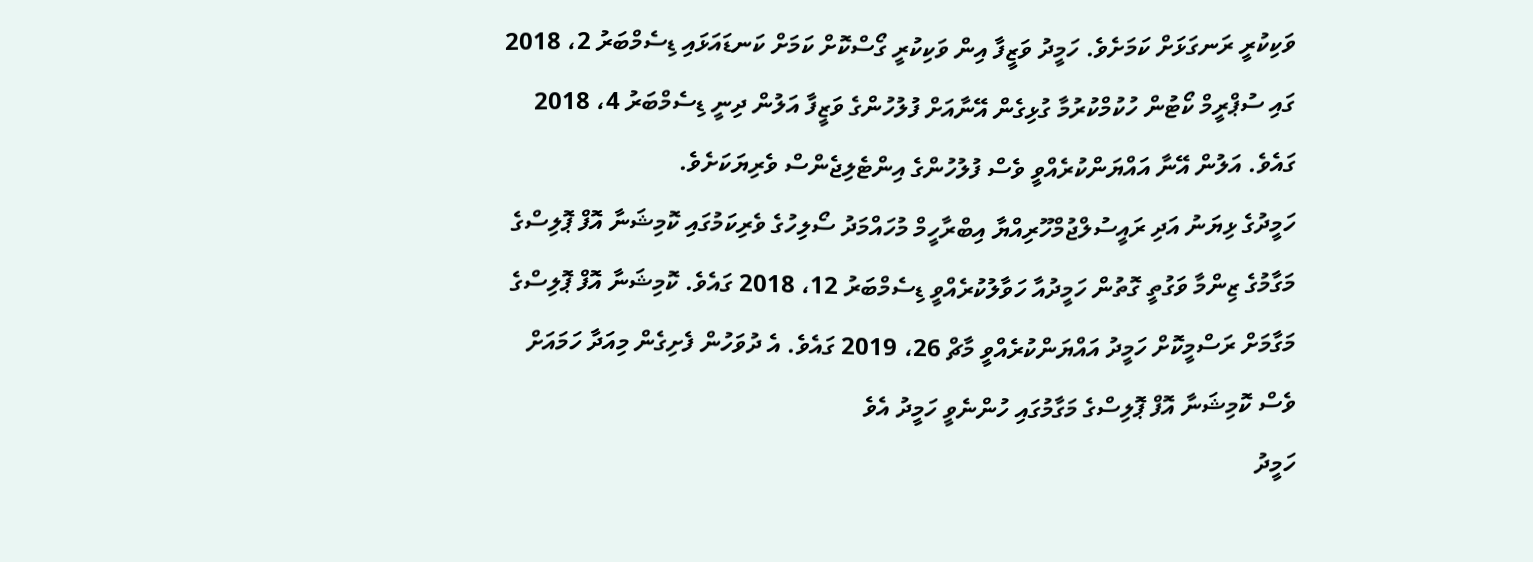ވަކިކުރީ ރަނގަޅަށް ކަމަށެވެ. ހަމީދު ވަޒީފާ އިން ވަކިކުރީ ގޯސްކޮށް ކަމަށް ކަނޑައަޅައި ޑިސެމްބަރު 2، 2018 ގައި ސުޕްރީމް ކޯޓުން ހުކުމްކުރުމާ ގުޅިގެން އޭނާއަށް ފުލުހުންގެ ވަޒީފާ އަލުން ދިނީ ޑިސެމްބަރު 4، 2018 ގައެވެ. އަލުން އޭނާ އައްޔަންކުރެއްވީ ވެސް ފުލުހުންގެ އިންޓެލިޖެންސް ވެރިޔަކަށެވެ.
ހަމީދުގެ ޅިޔަނު އަދި ރައީސުލްޖުމްހޫރިއްޔާ އިބްރާހީމް މުހައްމަދު ސޯލިހުގެ ވެރިކަމުގައި ކޮމިޝަނާ އޮފް ޕޮލިސްގެ މަގާމުގެ ޒިންމާ ވަގުތީ ގޮތުން ހަމީދުއާ ހަވާލުކުރެއްވީ ޑިސެމްބަރު 12، 2018 ގައެވެ. ކޮމިޝަނާ އޮފް ޕޮލިސްގެ މަގާމަށް ރަސްމީކޮށް ހަމީދު އައްޔަންކުރެއްވީ މާޗް 26، 2019 ގައެވެ. އެ ދުވަހުން ފެށިގެން މިއަދާ ހަމައަށް ވެސް ކޮމިޝަނާ އޮފް ޕޮލިސްގެ މަގާމުގައި ހުންނެވީ ހަމީދު އެވެ
ހަމީދު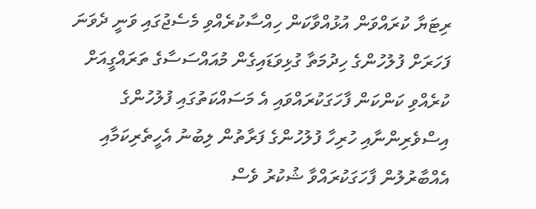ރިޓަޔާ ކުރައްވަން އުޅުއްވާކަން ހިއްސާކުރެއްވި މެސެޖުގައި ވަނީ ދެވަނަ ފަހަރަށް ފުލުހުންގެ ހިދުމަތާ ގުޅިވަޑައިގެން މުއައްސަސާގެ ތަރައްގީއަށް ކުރެއްވި ކަންކަން ފާހަގަކުރައްވައި އެ މަސައްކަތުގައި ފުލުހުންގެ އިސްވެރިންނާއި ހުރިހާ ފުލުހުންގެ ފަރާތުން ލިބުނު އެހީތެރިކަމާއި އެއްބާރުލުން ފާހަގަކުރައްވާ ޝުކުރު ވެސް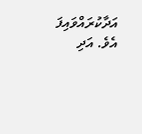އަދާކުރައްވައިފަ އެވެ. އަދި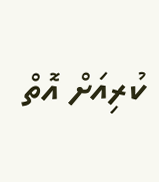ކުރިއަށް އޮތް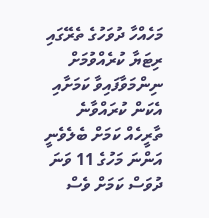މަހެއްހާ ދުވަހުގެ ތެރޭގައި ރިޓަޔާ ކުރެއްވުމަށް ނިންމަވާފައިވާ ކަމަށާއި އެކަން ކުރައްވާނެ ތާރީހެއް ކަމަށް ބެލެވެނީ އަންނަ މަހުގެ 11 ވަނަ ދުވަސް ކަމަށް ވެސް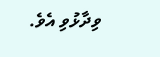ވިދާޅުވި އެވެ.